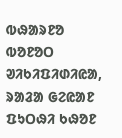ᱵᱷᱟᱨᱱᱚ ᱵᱚᱱᱚᱛ
ᱣᱤᱠᱤᱯᱤᱰᱤᱭᱟ, ᱨᱟᱲᱟ ᱜᱮᱭᱟᱱ ᱯᱩᱛᱷᱤ ᱠᱷᱚᱱ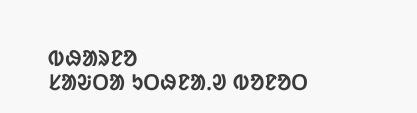ᱵᱷᱟᱨᱱᱚ
ᱥᱟᱶᱛᱟ ᱩᱛᱷᱱᱟᱹᱣ ᱵᱚᱱᱚᱛ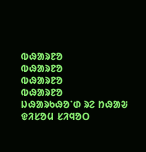ᱵᱷᱟᱨᱱᱚ
ᱵᱷᱟᱨᱱᱚ
ᱵᱷᱟᱨᱱᱚ
ᱵᱷᱟᱨᱱᱚ
ᱡᱷᱟᱨᱠᱷᱚᱸᱰ ᱨᱮ ᱴᱷᱟᱶ
ᱫᱤᱥᱚᱢ ᱥᱤᱧᱚᱛ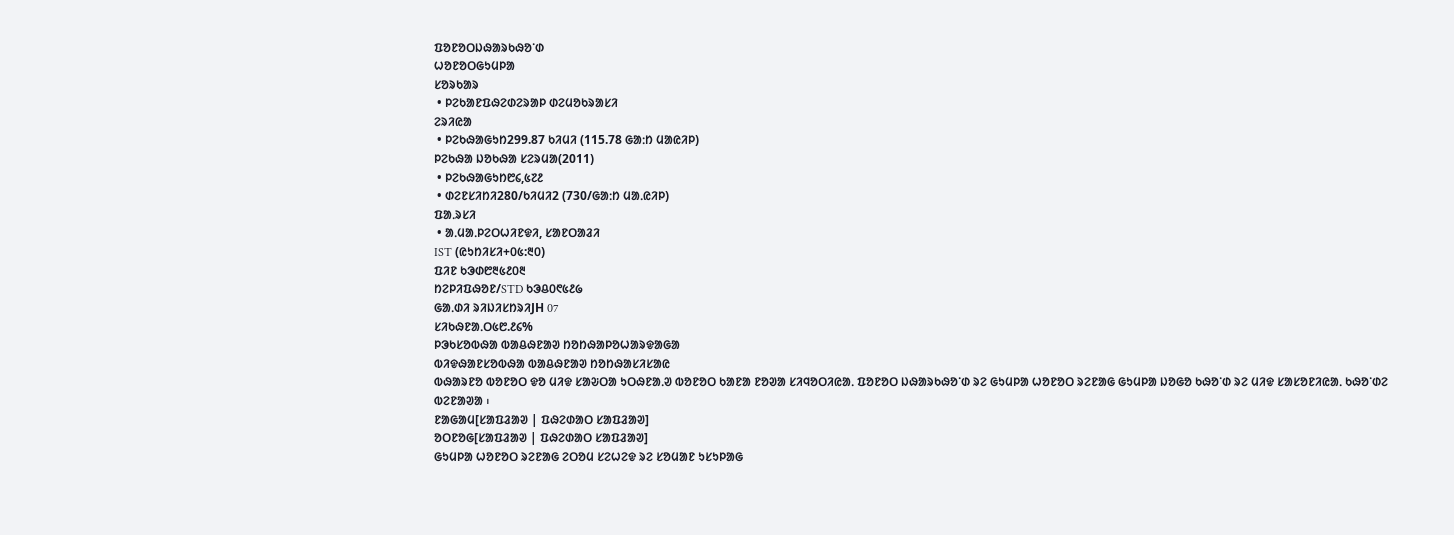ᱯᱚᱱᱚᱛᱡᱷᱟᱨᱠᱷᱚᱸᱰ
ᱦᱚᱱᱚᱛᱜᱩᱢᱞᱟ
ᱥᱚᱨᱠᱟᱨ
 • ᱞᱮᱠᱟᱱᱯᱷᱮᱰᱮᱨᱟᱞ ᱰᱮᱢᱚᱠᱨᱟᱥᱤ
ᱮᱨᱤᱭᱟ
 • ᱞᱮᱠᱷᱟᱜᱩᱴ299.87 ᱠᱤᱢᱤ (115.78 ᱜᱟᱺᱴ ᱢᱟᱭᱤᱞ)
ᱞᱮᱠᱷᱟ ᱡᱚᱠᱷᱟ ᱥᱮᱨᱢᱟ(2011)
 • ᱞᱮᱠᱷᱟᱜᱩᱴ᱘᱔,᱕᱗᱒
 • ᱰᱮᱱᱥᱤᱴᱤ280/ᱠᱤᱢᱤ2 (730/ᱜᱟᱺᱴ ᱢᱟᱹᱭᱤᱞ)
ᱯᱟᱹᱨᱥᱤ
 • ᱟᱹᱢᱟᱹᱞᱮᱛᱦᱤᱱᱫᱤ, ᱥᱟᱱᱛᱟᱲᱤ
IST (ᱭᱩᱴᱤᱥᱤ+᱐᱕:᱓᱐)
ᱯᱤᱱ ᱠᱳᱰ᱘᱓᱕᱒᱐᱓
ᱴᱮᱞᱤᱯᱷᱚᱱ/STD ᱠᱳᱪ᱐᱖᱕᱒᱙
ᱜᱟᱹᱰᱤ ᱨᱤᱡᱤᱥᱴᱨᱤJH 07
ᱥᱤᱠᱷᱱᱟᱹᱛ᱕᱘.᱒᱔%
ᱞᱳᱠᱥᱚᱵᱷᱟ ᱵᱟᱪᱷᱱᱟᱣ ᱴᱚᱴᱷᱟᱞᱚᱦᱟᱨᱫᱟᱜᱟ
ᱵᱤᱫᱷᱟᱱᱥᱚᱵᱷᱟ ᱵᱟᱪᱷᱱᱟᱣ ᱴᱚᱴᱷᱟᱥᱤᱥᱟᱭ
ᱵᱷᱟᱨᱱᱚ ᱵᱚᱱᱚᱛ ᱫᱚ ᱢᱤᱫ ᱥᱟᱶᱛᱟ ᱩᱛᱷᱱᱟᱹᱣ ᱵᱚᱱᱚᱛ ᱠᱟᱱᱟ ᱱᱚᱣᱟ ᱥᱤᱧᱚᱛᱤᱭᱟᱹ ᱯᱚᱱᱚᱛ ᱡᱷᱟᱨᱠᱷᱚᱸᱰ ᱨᱮ ᱜᱩᱢᱞᱟ ᱦᱚᱱᱚᱛ ᱨᱮᱱᱟᱜ ᱜᱩᱢᱞᱟ ᱡᱚᱜᱚ ᱠᱷᱚᱸᱰ ᱨᱮ ᱢᱤᱫ ᱥᱟᱥᱚᱱᱤᱭᱟᱹ ᱠᱷᱚᱸᱰᱮ ᱵᱮᱱᱟᱣᱟ ᱾
ᱱᱟᱜᱟᱢ[ᱥᱟᱯᱲᱟᱣ | ᱯᱷᱮᱰᱟᱛ ᱥᱟᱯᱲᱟᱣ]
ᱚᱛᱱᱚᱜ[ᱥᱟᱯᱲᱟᱣ | ᱯᱷᱮᱰᱟᱛ ᱥᱟᱯᱲᱟᱣ]
ᱜᱩᱢᱞᱟ ᱦᱚᱱᱚᱛ ᱨᱮᱱᱟᱜ ᱮᱛᱚᱢ ᱥᱮᱦᱮᱫ ᱨᱮ ᱥᱚᱢᱟᱱ ᱩᱥᱩᱞᱟᱜ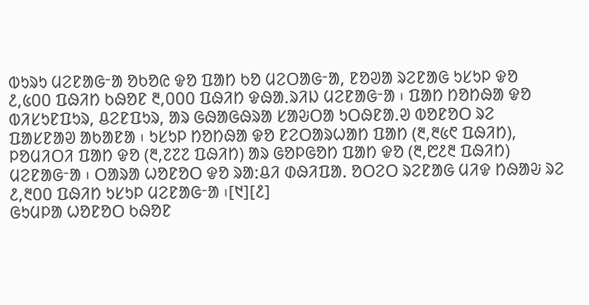ᱵᱩᱨᱩ ᱢᱮᱱᱟᱜᱼᱟ ᱚᱠᱚᱭ ᱫᱚ ᱯᱟᱴ ᱠᱚ ᱢᱮᱛᱟᱜᱼᱟ, ᱱᱚᱣᱟ ᱨᱮᱱᱟᱜ ᱩᱥᱩᱞ ᱫᱚ ᱒,᱕᱐᱐ ᱯᱷᱤᱴ ᱠᱷᱚᱱ ᱓,᱐᱐᱐ ᱯᱷᱤᱴ ᱫᱷᱟᱹᱨᱤᱡ ᱢᱮᱱᱟᱜᱼᱟ ᱾ ᱯᱟᱴ ᱴᱚᱴᱷᱟ ᱫᱚ ᱵᱤᱥᱩᱱᱯᱩᱨ, ᱪᱮᱱᱯᱩᱨ, ᱟᱨ ᱜᱷᱟᱜᱷᱨᱟ ᱥᱟᱶᱛᱟ ᱩᱛᱷᱱᱟᱹᱣ ᱵᱚᱱᱚᱛ ᱨᱮ ᱯᱟᱥᱱᱟᱣ ᱟᱠᱟᱱᱟ ᱾ ᱩᱥᱩᱞ ᱴᱚᱴᱷᱟ ᱫᱚ ᱱᱮᱛᱟᱨᱦᱟᱴ ᱯᱟᱴ (᱓,᱓᱕᱖ ᱯᱷᱤᱴ), ᱞᱚᱢᱤᱛᱤ ᱯᱟᱴ ᱫᱚ (᱓,᱗᱗᱗ ᱯᱷᱤᱴ) ᱟᱨ ᱜᱚᱞᱜᱚᱴ ᱯᱟᱴ ᱫᱚ (᱓,᱘᱒᱓ ᱯᱷᱤᱴ) ᱢᱮᱱᱟᱜᱼᱟ ᱾ ᱛᱟᱨᱟ ᱦᱚᱱᱚᱛ ᱫᱚ ᱨᱟᱺᱪᱤ ᱰᱷᱤᱯᱟᱹ ᱚᱛᱮᱛ ᱨᱮᱱᱟᱜ ᱢᱤᱫ ᱴᱷᱟᱶ ᱨᱮ ᱒,᱓᱐᱐ ᱯᱷᱤᱴ ᱩᱥᱩᱞ ᱢᱮᱱᱟᱜᱼᱟ ᱾[᱑][᱒]
ᱜᱩᱢᱞᱟ ᱦᱚᱱᱚᱛ ᱠᱷᱚᱱ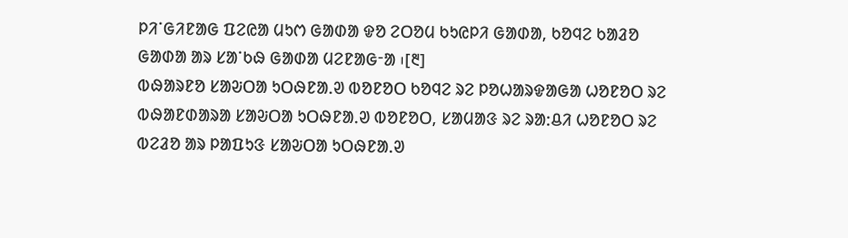ᱞᱤᱸᱜᱤᱱᱟᱜ ᱯᱮᱭᱟ ᱢᱩᱬ ᱜᱟᱰᱟ ᱫᱚ ᱮᱛᱚᱢ ᱠᱩᱭᱞᱤ ᱜᱟᱰᱟ, ᱠᱚᱧᱮ ᱠᱟᱲᱚ ᱜᱟᱰᱟ ᱟᱨ ᱥᱟᱸᱠᱷ ᱜᱟᱰᱟ ᱢᱮᱱᱟᱜᱼᱟ ᱾[᱓]
ᱵᱷᱟᱨᱱᱚ ᱥᱟᱶᱛᱟ ᱩᱛᱷᱱᱟᱹᱣ ᱵᱚᱱᱚᱛ ᱠᱚᱧᱮ ᱨᱮ ᱞᱚᱦᱟᱨᱫᱟᱜᱟ ᱦᱚᱱᱚᱛ ᱨᱮ ᱵᱷᱟᱱᱰᱟᱨᱟ ᱥᱟᱶᱛᱟ ᱩᱛᱷᱱᱟᱹᱣ ᱵᱚᱱᱚᱛ, ᱥᱟᱢᱟᱝ ᱨᱮ ᱨᱟᱺᱪᱤ ᱦᱚᱱᱚᱛ ᱨᱮ ᱵᱮᱲᱚ ᱟᱨ ᱞᱟᱯᱩᱝ ᱥᱟᱶᱛᱟ ᱩᱛᱷᱱᱟᱹᱣ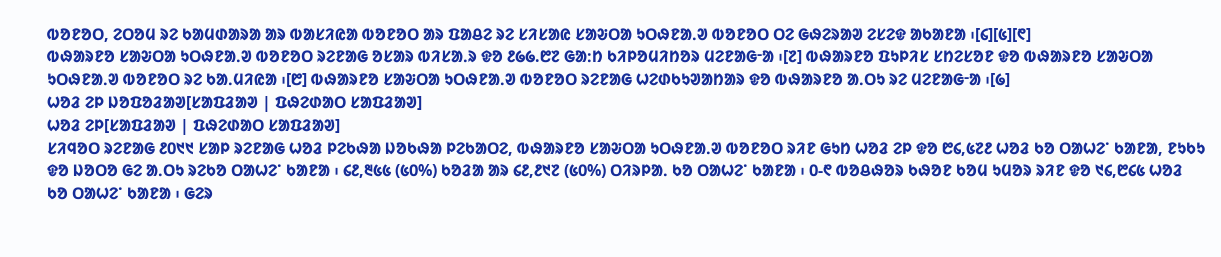ᱵᱚᱱᱚᱛ, ᱮᱛᱚᱢ ᱨᱮ ᱠᱟᱢᱰᱟᱨᱟ ᱟᱨ ᱵᱟᱥᱤᱭᱟ ᱵᱚᱱᱚᱛ ᱟᱨ ᱯᱟᱪᱮ ᱨᱮ ᱥᱤᱥᱟᱭ ᱥᱟᱶᱛᱟ ᱩᱛᱷᱱᱟᱹᱣ ᱵᱚᱱᱚᱛ ᱛᱮ ᱜᱷᱮᱨᱟᱣ ᱮᱥᱮᱫ ᱟᱠᱟᱱᱟ ᱾[᱔][᱕][᱖]
ᱵᱷᱟᱨᱱᱚ ᱥᱟᱶᱛᱟ ᱩᱛᱷᱱᱟᱹᱣ ᱵᱚᱱᱚᱛ ᱨᱮᱱᱟᱜ ᱚᱥᱟᱨ ᱵᱤᱥᱟᱹᱨ ᱫᱚ ᱒᱙᱙.᱘᱗ ᱜᱟᱺᱴ ᱠᱤᱞᱚᱢᱤᱴᱚᱨ ᱢᱮᱱᱟᱜᱼᱟ ᱾[᱗] ᱵᱷᱟᱨᱱᱚ ᱯᱩᱞᱤᱥ ᱥᱴᱮᱥᱚᱱ ᱫᱚ ᱵᱷᱟᱨᱱᱚ ᱥᱟᱶᱛᱟ ᱩᱛᱷᱱᱟᱹᱣ ᱵᱚᱱᱚᱛ ᱨᱮ ᱠᱟᱹᱢᱤᱭᱟ ᱾[᱘] ᱵᱷᱟᱨᱱᱚ ᱥᱟᱶᱛᱟ ᱩᱛᱷᱱᱟᱹᱣ ᱵᱚᱱᱚᱛ ᱨᱮᱱᱟᱜ ᱦᱮᱰᱠᱩᱣᱟᱴᱟᱨ ᱫᱚ ᱵᱷᱟᱨᱱᱚ ᱟᱹᱛᱩ ᱨᱮ ᱢᱮᱱᱟᱜᱼᱟ ᱾[᱙]
ᱦᱚᱲ ᱮᱞ ᱡᱚᱯᱚᱲᱟᱣ[ᱥᱟᱯᱲᱟᱣ | ᱯᱷᱮᱰᱟᱛ ᱥᱟᱯᱲᱟᱣ]
ᱦᱚᱲ ᱮᱞ[ᱥᱟᱯᱲᱟᱣ | ᱯᱷᱮᱰᱟᱛ ᱥᱟᱯᱲᱟᱣ]
ᱥᱤᱧᱚᱛ ᱨᱮᱱᱟᱜ ᱒᱐᱑᱑ ᱥᱟᱞ ᱨᱮᱱᱟᱜ ᱦᱚᱲ ᱞᱮᱠᱷᱟ ᱡᱚᱠᱷᱟ ᱞᱮᱠᱟᱛᱮ, ᱵᱷᱟᱨᱱᱚ ᱥᱟᱶᱛᱟ ᱩᱛᱷᱱᱟᱹᱣ ᱵᱚᱱᱚᱛ ᱨᱤᱱ ᱜᱩᱴ ᱦᱚᱲ ᱮᱞ ᱫᱚ ᱘᱔,᱕᱗᱒ ᱦᱚᱲ ᱠᱚ ᱛᱟᱦᱮᱸ ᱠᱟᱱᱟ, ᱱᱩᱠᱩ ᱫᱚ ᱡᱚᱛᱚ ᱜᱮ ᱟᱹᱛᱩ ᱨᱮᱠᱚ ᱛᱟᱦᱮᱸ ᱠᱟᱱᱟ ᱾ ᱔᱒,᱓᱕᱕ (᱕᱐%) ᱠᱚᱲᱟ ᱟᱨ ᱔᱒,᱒᱑᱗ (᱕᱐%) ᱛᱤᱨᱞᱟᱹ ᱠᱚ ᱛᱟᱦᱮᱸ ᱠᱟᱱᱟ ᱾ ᱐-᱖ ᱵᱚᱪᱷᱚᱨ ᱠᱷᱚᱱ ᱠᱚᱢ ᱩᱢᱚᱨ ᱨᱤᱱ ᱫᱚ ᱑᱔,᱘᱔᱕ ᱦᱚᱲ ᱠᱚ ᱛᱟᱦᱮᱸ ᱠᱟᱱᱟ ᱾ ᱜᱮᱨ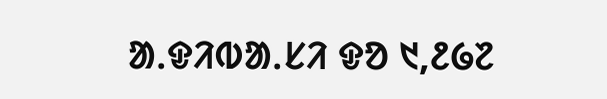ᱟᱹᱫᱤᱵᱟᱹᱥᱤ ᱫᱚ ᱑,᱒᱙᱗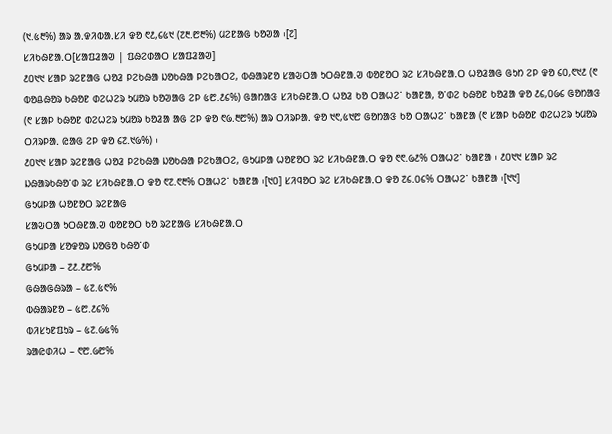(᱑.᱕᱓%) ᱟᱨ ᱟᱹᱫᱤᱵᱟᱹᱥᱤ ᱫᱚ ᱖᱒,᱔᱕᱑ (᱗᱓.᱘᱓%) ᱢᱮᱱᱟᱜ ᱠᱚᱣᱟ ᱾[᱗]
ᱥᱤᱠᱷᱱᱟᱹᱛ[ᱥᱟᱯᱲᱟᱣ | ᱯᱷᱮᱰᱟᱛ ᱥᱟᱯᱲᱟᱣ]
᱒᱐᱑᱑ ᱥᱟᱞ ᱨᱮᱱᱟᱜ ᱦᱚᱲ ᱞᱮᱠᱷᱟ ᱡᱚᱠᱷᱟ ᱞᱮᱠᱟᱛᱮ, ᱵᱷᱟᱨᱱᱚ ᱥᱟᱶᱛᱟ ᱩᱛᱷᱱᱟᱹᱣ ᱵᱚᱱᱚᱛ ᱨᱮ ᱥᱤᱠᱷᱱᱟᱹᱛ ᱦᱚᱲᱟᱜ ᱜᱩᱴ ᱮᱞ ᱫᱚ ᱔᱐,᱖᱑᱒ (᱖ ᱵᱚᱪᱷᱚᱨ ᱠᱷᱚᱱ ᱰᱮᱦᱮᱨ ᱩᱢᱚᱨ ᱠᱚᱣᱟᱜ ᱮᱞ ᱕᱘.᱒᱔%) ᱜᱟᱴᱟᱝ ᱥᱤᱠᱷᱱᱟᱹᱛ ᱦᱚᱲ ᱠᱚ ᱛᱟᱦᱮᱸ ᱠᱟᱱᱟ, ᱚᱸᱰᱮ ᱠᱷᱚᱱ ᱠᱚᱲᱟ ᱫᱚ ᱒᱔,᱐᱙᱔ ᱜᱚᱴᱟᱝ (᱖ ᱥᱟᱞ ᱠᱷᱚᱱ ᱰᱮᱦᱮᱨ ᱩᱢᱚᱨ ᱠᱚᱲᱟ ᱟᱜ ᱮᱞ ᱫᱚ ᱖᱙.᱓᱘%) ᱟᱨ ᱛᱤᱨᱞᱟᱹ ᱫᱚ ᱑᱖,᱕᱑᱘ ᱜᱚᱴᱟᱝ ᱠᱚ ᱛᱟᱦᱮᱸ ᱠᱟᱱᱟ (᱖ ᱥᱟᱞ ᱠᱷᱚᱱ ᱰᱮᱦᱮᱨ ᱩᱢᱚᱨ ᱛᱤᱨᱞᱟᱹ ᱭᱟᱜ ᱮᱞ ᱫᱚ ᱔᱗.᱑᱙%) ᱾
᱒᱐᱑᱑ ᱥᱟᱞ ᱨᱮᱱᱟᱜ ᱦᱚᱲ ᱞᱮᱠᱷᱟ ᱡᱚᱠᱷᱟ ᱞᱮᱠᱟᱛᱮ, ᱜᱩᱢᱞᱟ ᱦᱚᱱᱚᱛ ᱨᱮ ᱥᱤᱠᱷᱱᱟᱹᱛ ᱫᱚ ᱖᱖.᱙᱒% ᱛᱟᱦᱮᱸ ᱠᱟᱱᱟ ᱾ ᱒᱐᱑᱑ ᱥᱟᱞ ᱨᱮ ᱡᱷᱟᱨᱠᱷᱚᱸᱰ ᱨᱮ ᱥᱤᱠᱷᱱᱟᱹᱛ ᱫᱚ ᱖᱗.᱖᱓% ᱛᱟᱦᱮᱸ ᱠᱟᱱᱟ ᱾[᱑᱐] ᱥᱤᱧᱚᱛ ᱨᱮ ᱥᱤᱠᱷᱱᱟᱹᱛ ᱫᱚ ᱗᱔.᱐᱔% ᱛᱟᱦᱮᱸ ᱠᱟᱱᱟ ᱾[᱑᱑]
ᱜᱩᱢᱞᱟ ᱦᱚᱱᱚᱛ ᱨᱮᱱᱟᱜ
ᱥᱟᱶᱛᱟ ᱩᱛᱷᱱᱟᱹᱣ ᱵᱚᱱᱚᱛ ᱠᱚ ᱨᱮᱱᱟᱜ ᱥᱤᱠᱷᱱᱟᱹᱛ
ᱜᱩᱢᱞᱟ ᱥᱚᱫᱚᱨ ᱡᱚᱜᱚ ᱠᱷᱚᱸᱰ
ᱜᱩᱢᱞᱟ – ᱗᱒.᱒᱘%
ᱜᱷᱟᱜᱷᱨᱟ – ᱕᱗.᱕᱖%
ᱵᱷᱟᱨᱱᱚ – ᱕᱘.᱒᱔%
ᱵᱤᱥᱩᱱᱯᱩᱨ – ᱕᱗.᱙᱕%
ᱨᱟᱭᱰᱤᱦ – ᱖᱘.᱙᱘%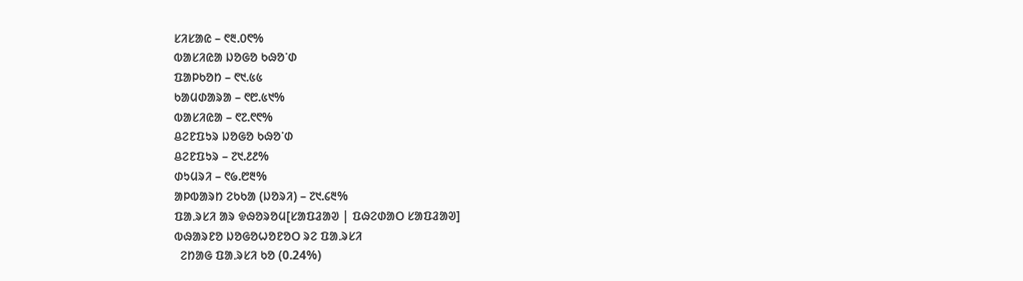ᱥᱤᱥᱟᱭ – ᱖᱓.᱐᱖%
ᱵᱟᱥᱤᱭᱟ ᱡᱚᱜᱚ ᱠᱷᱚᱸᱰ
ᱯᱟᱞᱠᱚᱴ – ᱖᱑.᱕᱕
ᱠᱟᱢᱰᱟᱨᱟ – ᱖᱘.᱕᱑%
ᱵᱟᱥᱤᱭᱟ – ᱖᱗.᱖᱖%
ᱪᱮᱱᱯᱩᱨ ᱡᱚᱜᱚ ᱠᱷᱚᱸᱰ
ᱪᱮᱱᱯᱩᱨ – ᱗᱑.᱒᱒%
ᱰᱩᱢᱨᱤ – ᱖᱙.᱘᱓%
ᱟᱞᱵᱟᱨᱴ ᱮᱠᱠᱟ (ᱡᱚᱨᱤ) – ᱗᱑.᱔᱓%
ᱯᱟᱹᱨᱥᱤ ᱟᱨ ᱫᱷᱚᱨᱚᱢ[ᱥᱟᱯᱲᱟᱣ | ᱯᱷᱮᱰᱟᱛ ᱥᱟᱯᱲᱟᱣ]
ᱵᱷᱟᱨᱱᱚ ᱡᱚᱜᱚᱦᱚᱱᱚᱛ ᱨᱮ ᱯᱟᱹᱨᱥᱤ
  ᱮᱴᱟᱜ ᱯᱟᱹᱨᱥᱤ ᱠᱚ (0.24%)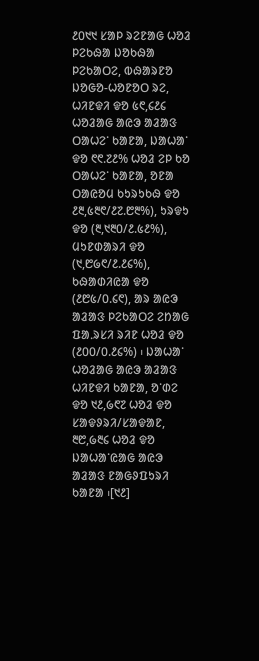᱒᱐᱑᱑ ᱥᱟᱞ ᱨᱮᱱᱟᱜ ᱦᱚᱲ ᱞᱮᱠᱷᱟ ᱡᱚᱠᱷᱟ ᱞᱮᱠᱟᱛᱮ, ᱵᱷᱟᱨᱱᱚ ᱡᱚᱜᱚ-ᱦᱚᱱᱚᱛ ᱨᱮ, ᱦᱤᱱᱫᱤ ᱫᱚ ᱕᱖,᱔᱒᱔ ᱦᱚᱲᱟᱜ ᱟᱭᱳ ᱟᱲᱟᱝ ᱛᱟᱦᱮᱸ ᱠᱟᱱᱟ, ᱡᱟᱦᱟᱸ ᱫᱚ ᱖᱖.᱗᱒% ᱦᱚᱲ ᱮᱞ ᱠᱚ ᱛᱟᱦᱮᱸ ᱠᱟᱱᱟ, ᱚᱱᱟ ᱛᱟᱭᱚᱢ ᱠᱩᱨᱩᱠᱷ ᱫᱚ ᱒᱓,᱕᱓᱖/᱒᱗.᱘᱓%), ᱩᱨᱫᱩ ᱫᱚ (᱓,᱑᱓᱐/᱒.᱕᱒%), ᱢᱩᱱᱰᱟᱨᱤ ᱫᱚ (᱑,᱘᱙᱖/᱒.᱒᱔%), ᱠᱷᱟᱰᱤᱭᱟ ᱫᱚ (᱒᱘᱕/᱐.᱔᱖), ᱟᱨ ᱟᱭᱳ ᱟᱲᱟᱝ ᱞᱮᱠᱟᱛᱮ ᱮᱴᱟᱜ ᱯᱟᱹᱨᱥᱤ ᱨᱤᱱ ᱦᱚᱲ ᱫᱚ (᱒᱐᱐/᱐.᱒᱔%) ᱾ ᱡᱟᱦᱟᱸ ᱦᱚᱲᱟᱜ ᱟᱭᱳ ᱟᱲᱟᱝ ᱦᱤᱱᱫᱤ ᱠᱟᱱᱟ, ᱚᱸᱰᱮ ᱫᱚ ᱑᱒,᱙᱖᱗ ᱦᱚᱲ ᱫᱚ ᱥᱟᱫᱽᱨᱤ/ᱥᱟᱫᱟᱱ, ᱓᱘,᱙᱓᱔ ᱦᱚᱲ ᱫᱚ ᱡᱟᱦᱟᱸᱭᱟᱜ ᱟᱭᱳ ᱟᱲᱟᱝ ᱱᱟᱜᱽᱯᱩᱨᱤ ᱠᱟᱱᱟ ᱾[᱑᱒]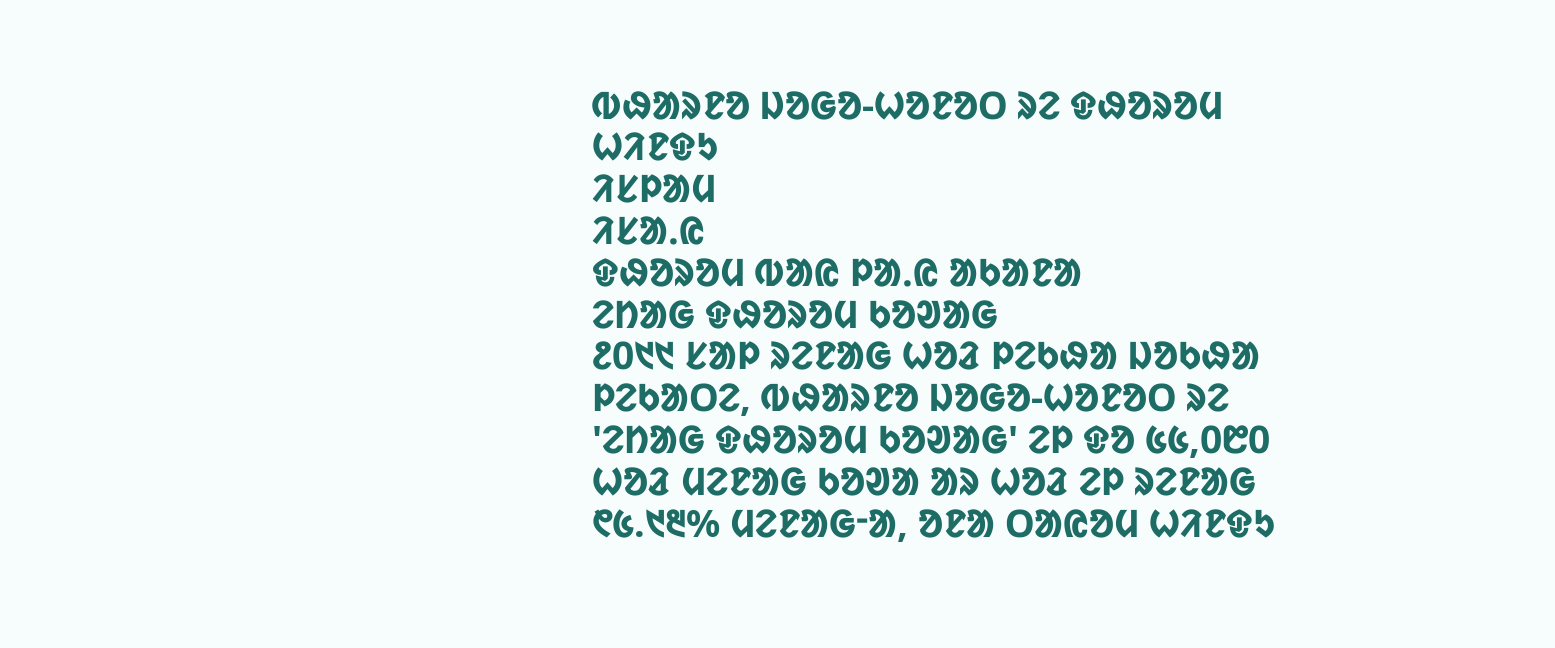ᱵᱷᱟᱨᱱᱚ ᱡᱚᱜᱚ-ᱦᱚᱱᱚᱛ ᱨᱮ ᱫᱷᱚᱨᱚᱢ
ᱦᱤᱱᱫᱩ
ᱤᱥᱞᱟᱢ
ᱤᱥᱟᱹᱭ
ᱫᱷᱚᱨᱚᱢ ᱵᱟᱭ ᱞᱟᱹᱭ ᱟᱠᱟᱱᱟ
ᱮᱴᱟᱜ ᱫᱷᱚᱨᱚᱢ ᱠᱚᱣᱟᱜ
᱒᱐᱑᱑ ᱥᱟᱞ ᱨᱮᱱᱟᱜ ᱦᱚᱲ ᱞᱮᱠᱷᱟ ᱡᱚᱠᱷᱟ ᱞᱮᱠᱟᱛᱮ, ᱵᱷᱟᱨᱱᱚ ᱡᱚᱜᱚ-ᱦᱚᱱᱚᱛ ᱨᱮ 'ᱮᱴᱟᱜ ᱫᱷᱚᱨᱚᱢ ᱠᱚᱣᱟᱜ' ᱮᱞ ᱫᱚ ᱕᱕,᱐᱘᱐ ᱦᱚᱲ ᱢᱮᱱᱟᱜ ᱠᱚᱣᱟ ᱟᱨ ᱦᱚᱲ ᱮᱞ ᱨᱮᱱᱟᱜ ᱖᱕.᱑᱓% ᱢᱮᱱᱟᱜᱼᱟ, ᱚᱱᱟ ᱛᱟᱭᱚᱢ ᱦᱤᱱᱫᱩ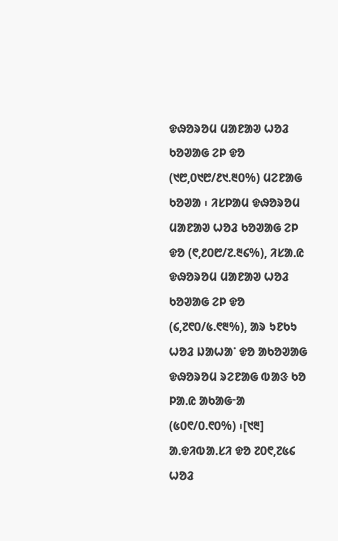ᱫᱷᱚᱨᱚᱢ ᱢᱟᱱᱟᱣ ᱦᱚᱲ ᱠᱚᱣᱟᱜ ᱮᱞ ᱫᱚ (᱑᱘,᱐᱑᱘/᱒᱑.᱓᱐%) ᱢᱮᱱᱟᱜ ᱠᱚᱣᱟ ᱾ ᱤᱥᱞᱟᱢ ᱫᱷᱚᱨᱚᱢ ᱢᱟᱱᱟᱣ ᱦᱚᱲ ᱠᱚᱣᱟᱜ ᱮᱞ ᱫᱚ (᱖,᱒᱐᱘/᱗.᱓᱔%), ᱤᱥᱟᱹᱭ ᱫᱷᱚᱨᱚᱢ ᱢᱟᱱᱟᱣ ᱦᱚᱲ ᱠᱚᱣᱟᱜ ᱮᱞ ᱫᱚ (᱔,᱗᱖᱐/᱕.᱖᱓%), ᱟᱨ ᱩᱱᱠᱩ ᱦᱚᱲ ᱡᱟᱦᱟᱸ ᱫᱚ ᱟᱠᱚᱣᱟᱜ ᱫᱷᱚᱨᱚᱢ ᱨᱮᱱᱟᱜ ᱵᱟᱝ ᱠᱚ ᱞᱟᱹᱭ ᱟᱠᱟᱜᱼᱟ (᱕᱐᱖/᱐.᱖᱐%) ᱾[᱑᱓]
ᱟᱹᱫᱤᱵᱟᱹᱥᱤ ᱫᱚ ᱗᱐᱖,᱗᱕᱔ ᱦᱚᱲ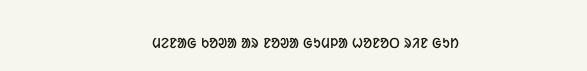ᱢᱮᱱᱟᱜ ᱠᱚᱣᱟ ᱟᱨ ᱱᱚᱣᱟ ᱜᱩᱢᱞᱟ ᱦᱚᱱᱚᱛ ᱨᱤᱱ ᱜᱩᱴ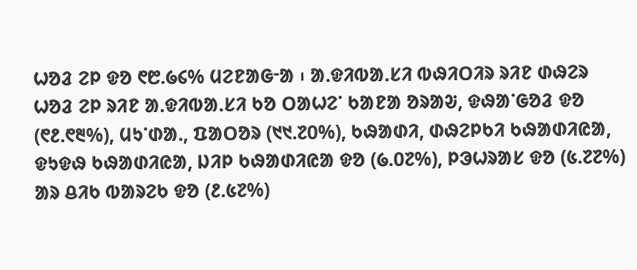ᱦᱚᱲ ᱮᱞ ᱫᱚ ᱖᱘.᱙᱔% ᱢᱮᱱᱟᱜᱼᱟ ᱾ ᱟᱹᱫᱤᱵᱟᱹᱥᱤ ᱵᱷᱤᱛᱤᱨ ᱨᱤᱱ ᱰᱷᱮᱨ ᱦᱚᱲ ᱮᱞ ᱨᱤᱱ ᱟᱹᱫᱤᱵᱟᱹᱥᱤ ᱠᱚ ᱛᱟᱦᱮᱸ ᱠᱟᱱᱟ ᱚᱨᱟᱶ, ᱫᱷᱟᱸᱜᱚᱲ ᱫᱚ (᱖᱒.᱖᱓%), ᱢᱩᱸᱰᱟᱹ, ᱯᱟᱛᱚᱨ (᱑᱑.᱗᱐%), ᱠᱷᱟᱰᱤ, ᱰᱷᱮᱞᱠᱤ ᱠᱷᱟᱰᱤᱭᱟ, ᱫᱩᱫᱷ ᱠᱷᱟᱰᱤᱭᱟ, ᱡᱤᱞ ᱠᱷᱟᱰᱤᱭᱟ ᱫᱚ (᱙.᱐᱗%), ᱞᱳᱦᱨᱟᱥ ᱫᱚ (᱕.᱗᱗%) ᱟᱨ ᱪᱤᱠ ᱵᱟᱨᱮᱠ ᱫᱚ (᱒.᱕᱗%)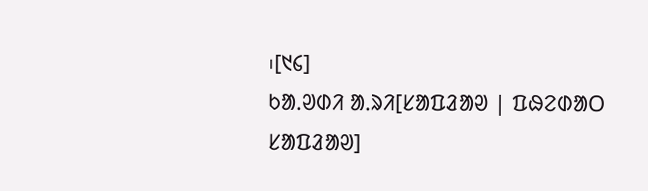᱾[᱑᱔]
ᱠᱟᱹᱣᱰᱤ ᱟᱹᱨᱤ[ᱥᱟᱯᱲᱟᱣ | ᱯᱷᱮᱰᱟᱛ ᱥᱟᱯᱲᱟᱣ]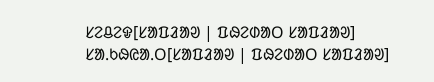ᱥᱮᱪᱮᱫ[ᱥᱟᱯᱲᱟᱣ | ᱯᱷᱮᱰᱟᱛ ᱥᱟᱯᱲᱟᱣ]
ᱥᱟᱹᱠᱷᱭᱟᱹᱛ[ᱥᱟᱯᱲᱟᱣ | ᱯᱷᱮᱰᱟᱛ ᱥᱟᱯᱲᱟᱣ]